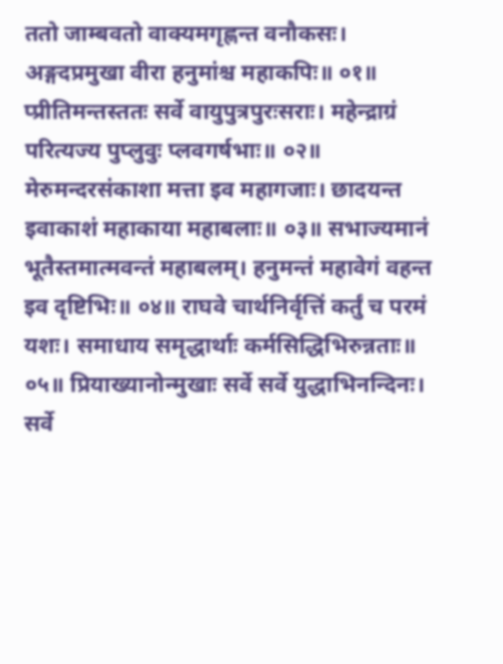ततो जाम्बवतो वाक्यमगृह्णन्त वनौकसः। अङ्गदप्रमुखा वीरा हनुमांश्च महाकपिः॥ ०१॥ प्प्रीतिमन्तस्ततः सर्वे वायुपुत्रपुरःसराः। महेन्द्राग्रं परित्यज्य पुप्लुवुः प्लवगर्षभाः॥ ०२॥ मेरुमन्दरसंकाशा मत्ता इव महागजाः। छादयन्त इवाकाशं महाकाया महाबलाः॥ ०३॥ सभाज्यमानं भूतैस्तमात्मवन्तं महाबलम्। हनुमन्तं महावेगं वहन्त इव दृष्टिभिः॥ ०४॥ राघवे चार्थनिर्वृत्तिं कर्तुं च परमं यशः। समाधाय समृद्धार्थाः कर्मसिद्धिभिरुन्नताः॥ ०५॥ प्रियाख्यानोन्मुखाः सर्वे सर्वे युद्धाभिनन्दिनः। सर्वे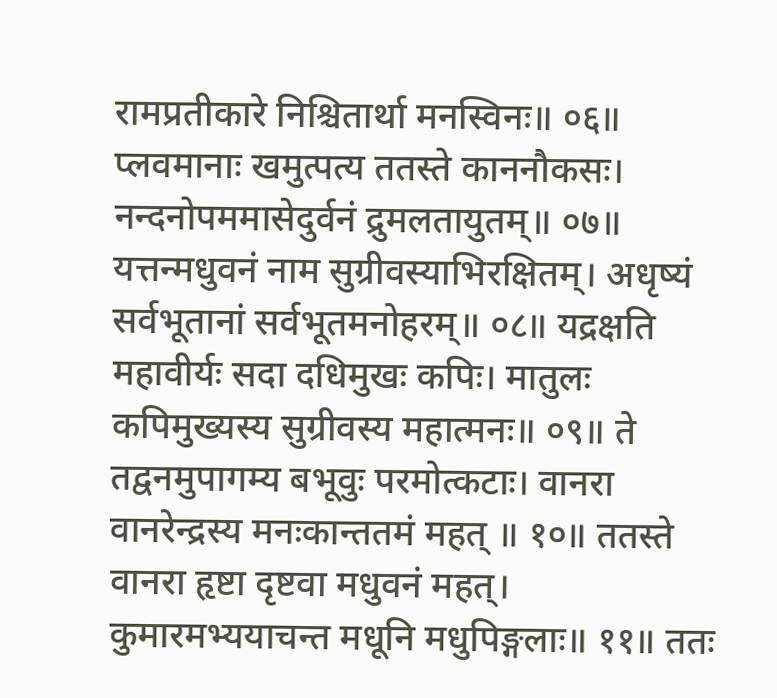रामप्रतीकारे निश्चितार्था मनस्विनः॥ ०६॥ प्लवमानाः खमुत्पत्य ततस्ते काननौकसः। नन्दनोपममासेदुर्वनं द्रुमलतायुतम्॥ ०७॥ यत्तन्मधुवनं नाम सुग्रीवस्याभिरक्षितम्। अधृष्यं सर्वभूतानां सर्वभूतमनोहरम्॥ ०८॥ यद्रक्षति महावीर्यः सदा दधिमुखः कपिः। मातुलः कपिमुख्यस्य सुग्रीवस्य महात्मनः॥ ०९॥ ते तद्वनमुपागम्य बभूवुः परमोत्कटाः। वानरा वानरेन्द्रस्य मनःकान्ततमं महत् ॥ १०॥ ततस्ते वानरा हृष्टा दृष्टवा मधुवनं महत्। कुमारमभ्ययाचन्त मधूनि मधुपिङ्गलाः॥ ११॥ ततः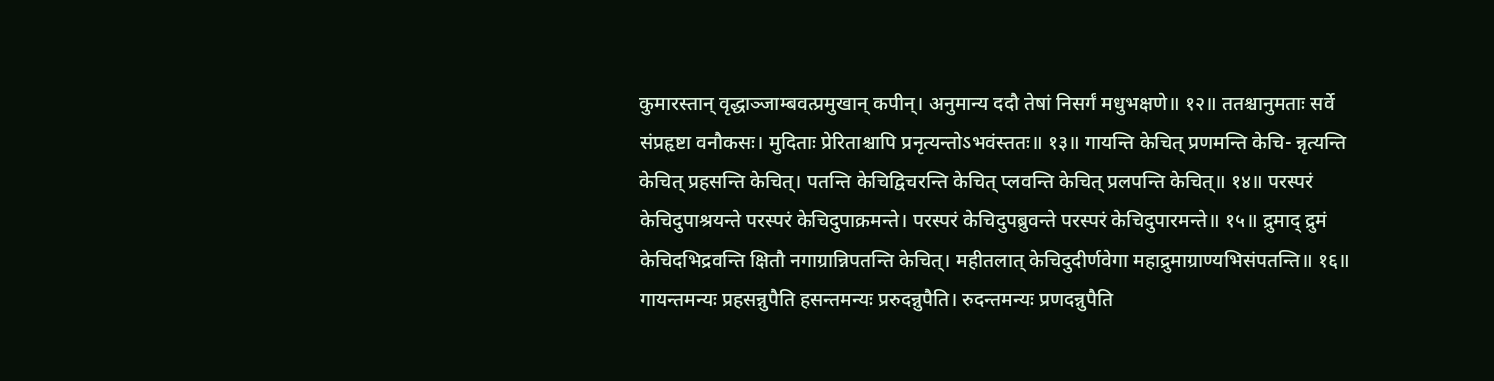कुमारस्तान् वृद्धाञ्जाम्बवत्प्रमुखान् कपीन्। अनुमान्य ददौ तेषां निसर्गं मधुभक्षणे॥ १२॥ ततश्चानुमताः सर्वे संप्रहृष्टा वनौकसः। मुदिताः प्रेरिताश्चापि प्रनृत्यन्तोऽभवंस्ततः॥ १३॥ गायन्ति केचित् प्रणमन्ति केचि- न्नृत्यन्ति केचित् प्रहसन्ति केचित्। पतन्ति केचिद्विचरन्ति केचित् प्लवन्ति केचित् प्रलपन्ति केचित्॥ १४॥ परस्परं केचिदुपाश्रयन्ते परस्परं केचिदुपाक्रमन्ते। परस्परं केचिदुपब्रुवन्ते परस्परं केचिदुपारमन्ते॥ १५॥ द्रुमाद् द्रुमं केचिदभिद्रवन्ति क्षितौ नगाग्रान्निपतन्ति केचित्। महीतलात् केचिदुदीर्णवेगा महाद्रुमाग्राण्यभिसंपतन्ति॥ १६॥ गायन्तमन्यः प्रहसन्नुपैति हसन्तमन्यः प्ररुदन्नुपैति। रुदन्तमन्यः प्रणदन्नुपैति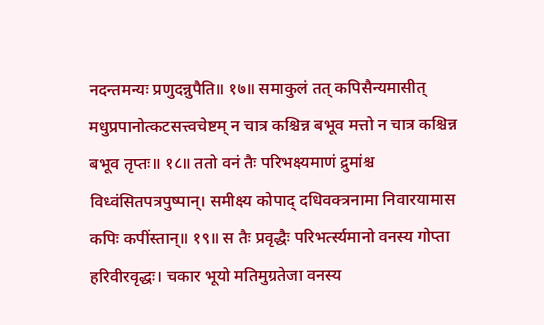नदन्तमन्यः प्रणुदन्नुपैति॥ १७॥ समाकुलं तत् कपिसैन्यमासीत् मधुप्रपानोत्कटसत्त्वचेष्टम् न चात्र कश्चिन्न बभूव मत्तो न चात्र कश्चिन्न बभूव तृप्तः॥ १८॥ ततो वनं तैः परिभक्ष्यमाणं द्रुमांश्च विध्वंसितपत्रपुष्पान्। समीक्ष्य कोपाद् दधिवक्त्रनामा निवारयामास कपिः कपींस्तान्॥ १९॥ स तैः प्रवृद्धैः परिभर्त्स्यमानो वनस्य गोप्ता हरिवीरवृद्धः। चकार भूयो मतिमुग्रतेजा वनस्य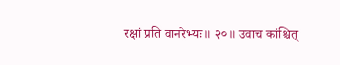रक्षां प्रति वानरेभ्यः॥ २०॥ उवाच कांश्चित्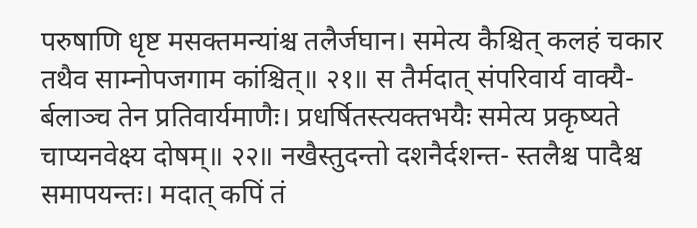परुषाणि धृष्ट मसक्तमन्यांश्च तलैर्जघान। समेत्य कैश्चित् कलहं चकार तथैव साम्नोपजगाम कांश्चित्॥ २१॥ स तैर्मदात् संपरिवार्य वाक्यै- र्बलाञ्च तेन प्रतिवार्यमाणैः। प्रधर्षितस्त्यक्तभयैः समेत्य प्रकृष्यते चाप्यनवेक्ष्य दोषम्॥ २२॥ नखैस्तुदन्तो दशनैर्दशन्त- स्तलैश्च पादैश्च समापयन्तः। मदात् कपिं तं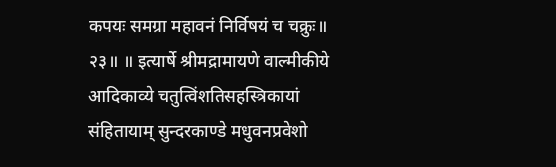कपयः समग्रा महावनं निर्विषयं च चक्रुः॥ २३॥ ॥ इत्यार्षे श्रीमद्रामायणे वाल्मीकीये आदिकाव्ये चतुत्विंशतिसहस्त्रिकायां संहितायाम् सुन्दरकाण्डे मधुवनप्रवेशो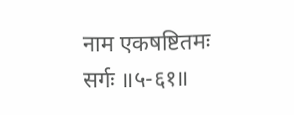नाम एकषष्टितमः सर्गः ॥५-६१॥